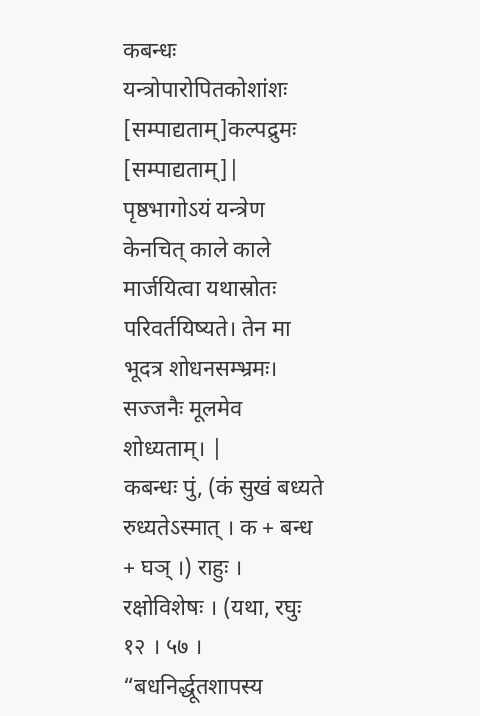कबन्धः
यन्त्रोपारोपितकोशांशः
[सम्पाद्यताम्]कल्पद्रुमः
[सम्पाद्यताम्]|
पृष्ठभागोऽयं यन्त्रेण केनचित् काले काले मार्जयित्वा यथास्रोतः परिवर्तयिष्यते। तेन मा भूदत्र शोधनसम्भ्रमः। सज्जनैः मूलमेव शोध्यताम्। |
कबन्धः पुं, (कं सुखं बध्यते रुध्यतेऽस्मात् । क + बन्ध + घञ् ।) राहुः । रक्षोविशेषः । (यथा, रघुः १२ । ५७ । “बधनिर्द्धूतशापस्य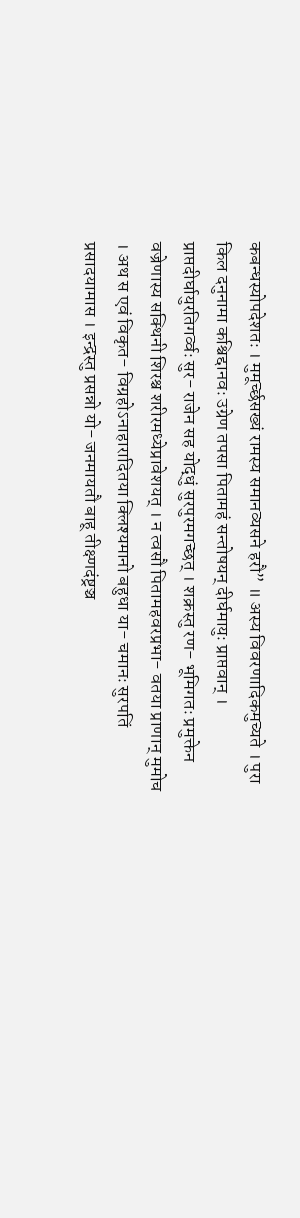कबन्धस्योपदेशतः । मुमूर्च्छसख्यं रामस्य समानव्यसने हरौ” ॥ अस्य विवरणादिकमुच्यते । पुरा किल दनुनामा कश्चिद्दानवः उग्रेण तपसा पितामहं सन्तोषयन् दीर्घमायुः प्राप्तवान् । प्राप्तदीर्घायुरतिगर्व्वः सुर- राजेन सह योद्धुं सुरपुरमगच्छत् । शक्रस्तु रण- भूमिगतः प्रमुक्तेन वज्रेणास्य सक्थिनी शिरश्च शरीरमध्येप्रावेशयत् । न त्वसौ पितामहवरप्रभा- वतया प्राणान् मुमोच । अथ स एवं विकृत- विग्रहोऽनाहारादितया क्लिश्यमानो बहुधा या- चमानः सुरपतिं प्रसादयामास । इन्द्रस्तु प्रसन्नो यो- जनमायतौ बाहू तीक्ष्णदंष्ट्रञ्च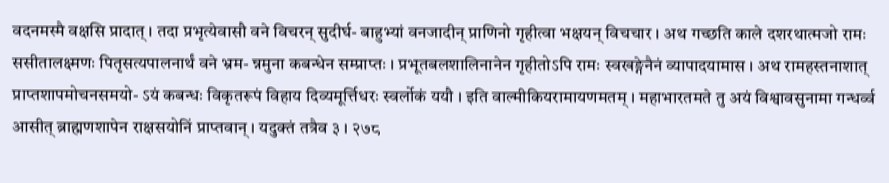वदनमस्मै वक्षसि प्रादात् । तदा प्रभृत्येवासौ वने विचरन् सुदीर्घ- बाहुभ्यां वनजादीन् प्राणिनो गृहीत्वा भक्षयन् विचचार । अथ गच्छति काले दशरथात्मजो रामः ससीतालक्ष्मणः पितृसत्यपालनार्थं वने भ्रम- न्नमुना कबन्धेन सम्प्राप्तः । प्रभूतबलशालिनानेन गृहीतोऽपि रामः स्वखङ्गेनैनं व्यापादयामास । अथ रामहस्तनाशात् प्राप्तशापमोचनसमयो- ऽयं कबन्धः विकृतरूपं विहाय दिव्यमूर्त्तिधरः स्वर्लोकं ययौ । इति वाल्मीकियरामायणमतम् । महाभारतमते तु अयं विश्वावसुनामा गन्धर्व्व आसीत् ब्राह्मणशापेन राक्षसयोनिं प्राप्तवान् । यदुक्तं तत्रैव ३ । २७८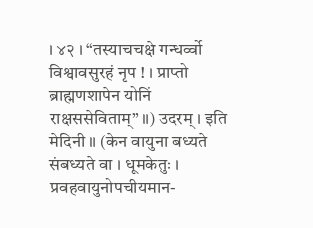। ४२ । “तस्याचचक्षे गन्धर्व्वो विश्वावसुरहं नृप ! । प्राप्तो ब्राह्मणशापेन योनिं राक्षससेविताम्” ॥) उदरम् । इति मेदिनी ॥ (केन वायुना बध्यते संबध्यते वा । धूमकेतुः । प्रवहवायुनोपचीयमान-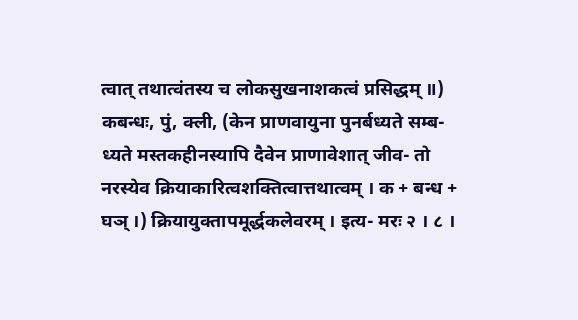त्वात् तथात्वंतस्य च लोकसुखनाशकत्वं प्रसिद्धम् ॥)
कबन्धः, पुं, क्ली, (केन प्राणवायुना पुनर्बध्यते सम्ब- ध्यते मस्तकहीनस्यापि दैवेन प्राणावेशात् जीव- तो नरस्येव क्रियाकारित्वशक्तित्वात्तथात्वम् । क + बन्ध + घञ् ।) क्रियायुक्तापमूर्द्धकलेवरम् । इत्य- मरः २ । ८ ।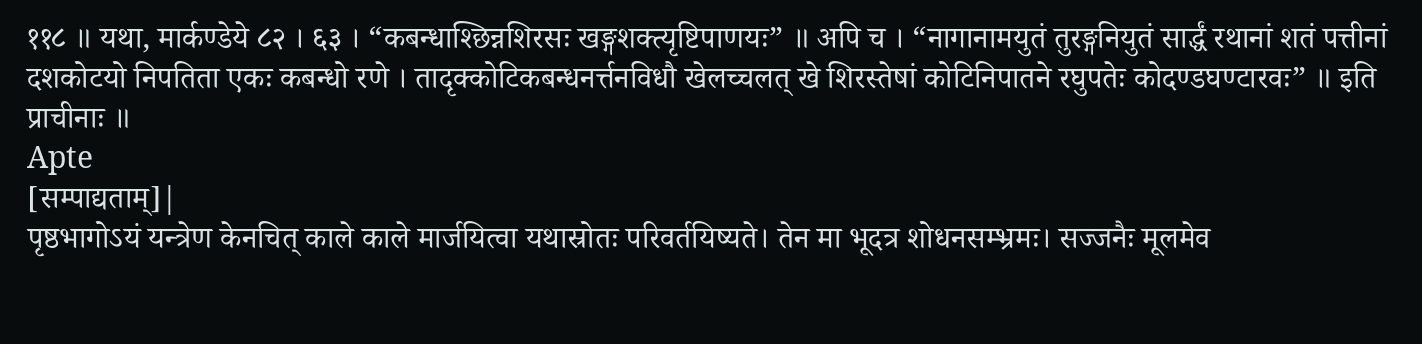११८ ॥ यथा, मार्कण्डेये ८२ । ६३ । “कबन्धाश्छिन्नशिरसः खङ्गशक्त्यृष्टिपाणयः” ॥ अपि च । “नागानामयुतं तुरङ्गनियुतं सार्द्धं रथानां शतं पत्तीनां दशकोटयो निपतिता एकः कबन्धो रणे । तादृक्कोटिकबन्धनर्त्तनविधौ खेलच्चलत् खे शिरस्तेषां कोटिनिपातने रघुपतेः कोदण्डघण्टारवः” ॥ इति प्राचीनाः ॥
Apte
[सम्पाद्यताम्]|
पृष्ठभागोऽयं यन्त्रेण केनचित् काले काले मार्जयित्वा यथास्रोतः परिवर्तयिष्यते। तेन मा भूदत्र शोधनसम्भ्रमः। सज्जनैः मूलमेव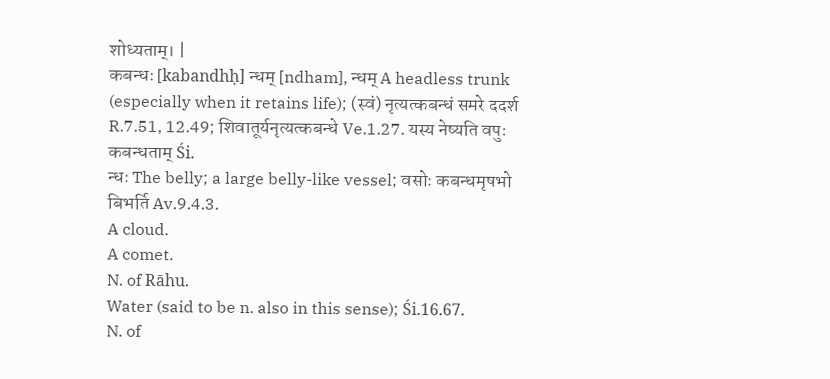शोध्यताम्। |
कबन्धः [kabandhḥ] न्धम् [ndham], न्धम् A headless trunk (especially when it retains life); (स्वं) नृत्यत्कबन्धं समरे ददर्श R.7.51, 12.49; शिवातूर्यनृत्यत्कबन्धे Ve.1.27. यस्य नेष्यति वपुः कबन्धताम् Śi.
न्धः The belly; a large belly-like vessel; वसोः कबन्धमृषभो बिभर्ति Av.9.4.3.
A cloud.
A comet.
N. of Rāhu.
Water (said to be n. also in this sense); Śi.16.67.
N. of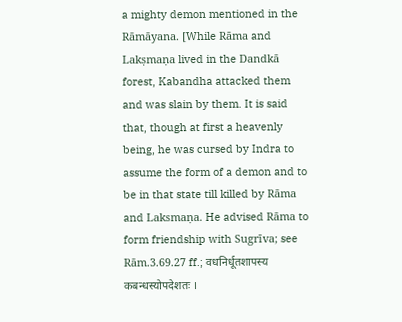a mighty demon mentioned in the Rāmāyana. [While Rāma and Lakṣmaṇa lived in the Dandkā forest, Kabandha attacked them and was slain by them. It is said that, though at first a heavenly being, he was cursed by Indra to assume the form of a demon and to be in that state till killed by Rāma and Laksmaṇa. He advised Rāma to form friendship with Sugrīva; see Rām.3.69.27 ff.; वधनिर्धूतशापस्य कबन्धस्योपदेशतः ।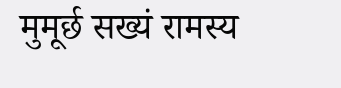मुमूर्छ सख्यं रामस्य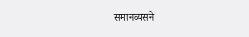समानव्यसने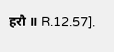हरौ ॥ R.12.57].